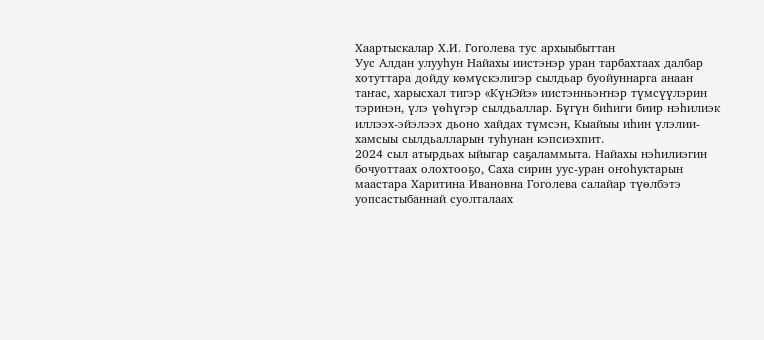Хаартыскалар Х.И. Гоголева тус архыыбыттан
Уус Алдан улууһун Найахы иистэнэр уран тарбахтаах далбар хотуттара дойду көмүскэлигэр сылдьар буойуннарга анаан таҥас, харысхал тигэр «КүнЭйэ» иистэнньэҥнэр түмсүүлэрин тэринэн, үлэ үөһүгэр сылдьаллар. Бүгүн биһиги биир нэһилиэк иллээх-эйэлээх дьоно хайдах түмсэн, Кыайыы иһин үлэлии-хамсыы сылдьалларын туһунан кэпсиэхпит.
2024 сыл атырдьах ыйыгар саҕаламмыта. Найахы нэһилиэгин бочуоттаах олохтооҕо, Саха сирин уус-уран оҥоһуктарын маастара Харитина Ивановна Гоголева салайар түөлбэтэ уопсастыбаннай суолталаах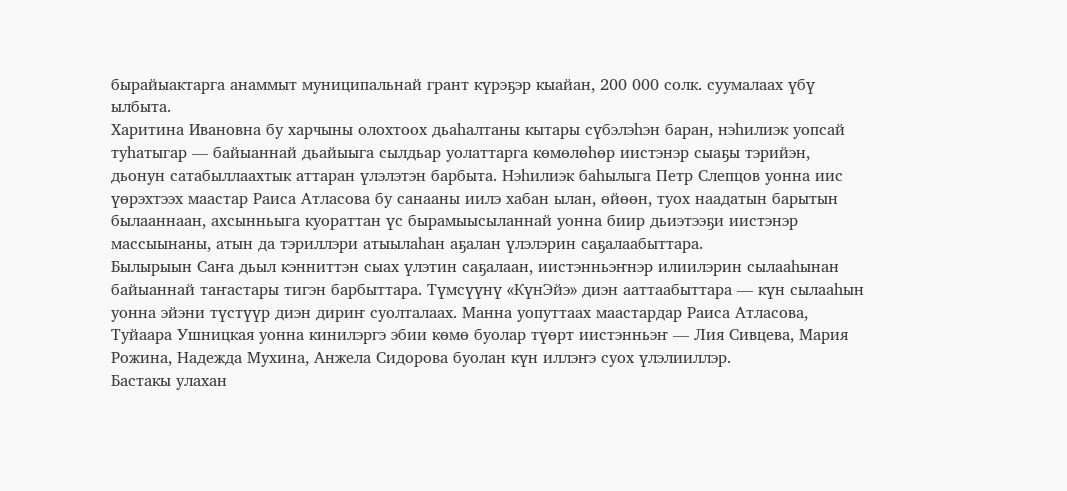бырайыактарга анаммыт муниципальнай грант күрэҕэр кыайан, 200 000 солк. суумалаах үбү ылбыта.
Харитина Ивановна бу харчыны олохтоох дьаһалтаны кытары сүбэлэһэн баран, нэһилиэк уопсай туһатыгар — байыаннай дьайыыга сылдьар уолаттарга көмөлөһөр иистэнэр сыаҕы тэрийэн, дьонун сатабыллаахтык аттаран үлэлэтэн барбыта. Нэһилиэк баһылыга Петр Слепцов уонна иис үөрэхтээх маастар Раиса Атласова бу санааны иилэ хабан ылан, өйөөн, туох наадатын барытын былааннаан, ахсынньыга куораттан үс бырамыысыланнай уонна биир дьиэтээҕи иистэнэр массыынаны, атын да тэриллэри атыылаһан аҕалан үлэлэрин саҕалаабыттара.
Былырыын Саҥа дьыл кэнниттэн сыах үлэтин саҕалаан, иистэнньэҥнэр илиилэрин сылааһынан байыаннай таҥастары тигэн барбыттара. Түмсүүнү «КүнЭйэ» диэн ааттаабыттара — күн сылааһын уонна эйэни түстүүр диэн дириҥ суолталаах. Манна уопуттаах маастардар Раиса Атласова, Туйаара Ушницкая уонна кинилэргэ эбии көмө буолар түөрт иистэнньэҥ — Лия Сивцева, Мария Рожина, Надежда Мухина, Анжела Сидорова буолан күн иллэҥэ суох үлэлииллэр.
Бастакы улахан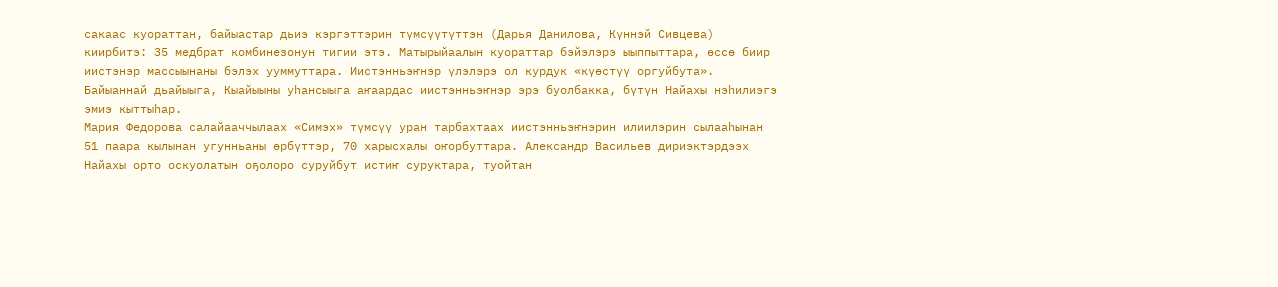сакаас куораттан, байыастар дьиэ кэргэттэрин түмсүүтүттэн (Дарья Данилова, Күннэй Сивцева) киирбитэ: 35 медбрат комбинезонун тигии этэ. Матырыйаалын куораттар бэйэлэрэ ыыппыттара, өссө биир иистэнэр массыынаны бэлэх ууммуттара. Иистэнньэҥнэр үлэлэрэ ол курдук «күөстүү оргуйбута».
Байыаннай дьайыыга, Кыайыыны уһансыыга аҥаардас иистэнньэҥнэр эрэ буолбакка, бүтүн Найахы нэһилиэгэ эмиэ кыттыһар.
Мария Федорова салайааччылаах «Симэх» түмсүү уран тарбахтаах иистэнньэҥнэрин илиилэрин сылааһынан 51 паара кылынан угунньаны өрбүттэр, 70 харысхалы оҥорбуттара. Александр Васильев дириэктэрдээх Найахы орто оскуолатын оҕолоро суруйбут истиҥ суруктара, туойтан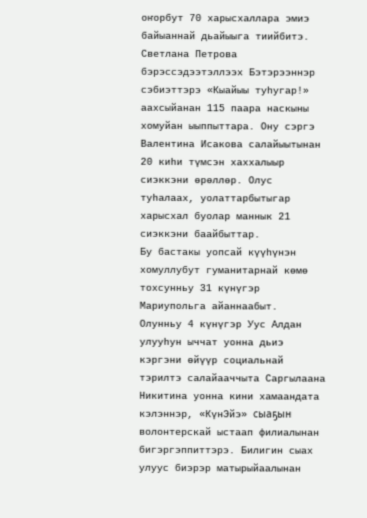оҥорбут 70 харысхаллара эмиэ байыаннай дьайыыга тиийбитэ.
Светлана Петрова бэрэссэдээтэллээх Бэтэрээннэр сэбиэттэрэ «Кыайыы туһугар!» аахсыйанан 115 паара наскыны хомуйан ыыппыттара. Ону сэргэ Валентина Исакова салайыытынан 20 киһи түмсэн хаххалыыр сиэккэни өрөллөр. Олус туһалаах, уолаттарбытыгар харысхал буолар маннык 21 сиэккэни баайбыттар.
Бу бастакы уопсай күүһүнэн хомуллубут гуманитарнай көмө тохсунньу 31 күнүгэр Мариупольга айаннаабыт.
Олунньу 4 күнүгэр Уус Алдан улууһун ыччат уонна дьиэ кэргэни өйүүр социальнай тэрилтэ салайааччыта Саргылаана Никитина уонна кини хамаандата кэлэннэр, «КүнЭйэ» сыаҕын волонтерскай ыстаап филиалынан бигэргэппиттэрэ. Билигин сыах улуус биэрэр матырыйаалынан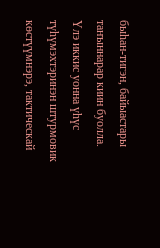быһан-тигэн, байыастары таҥыннарар киин буолла.
Үлэ иккис уонна үһүс түһүмэхтэринэн штурмовик көстүүмнэрэ, тактическай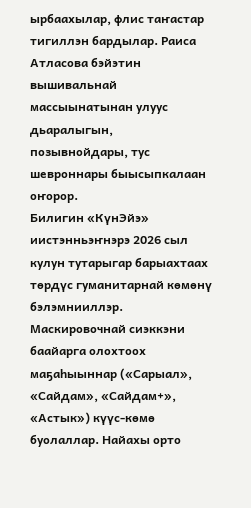ырбаахылар, флис таҥастар тигиллэн бардылар. Раиса Атласова бэйэтин вышивальнай массыынатынан улуус дьаралыгын, позывнойдары, тус шевроннары быысыпкалаан оҥорор.
Билигин «КүнЭйэ» иистэнньэҥнэрэ 2026 сыл кулун тутарыгар барыахтаах төрдүс гуманитарнай көмөнү бэлэмнииллэр. Маскировочнай сиэккэни баайарга олохтоох маҕаһыыннар («Сарыал», «Сайдам», «Сайдам+», «Астык») күүс-көмө буолаллар. Найахы орто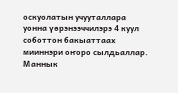оскуолатын учууталлара уонна үөрэнээччилэрэ 4 куул соботтон бакыаттаах мииннэри оҥоро сылдьаллар.
Маннык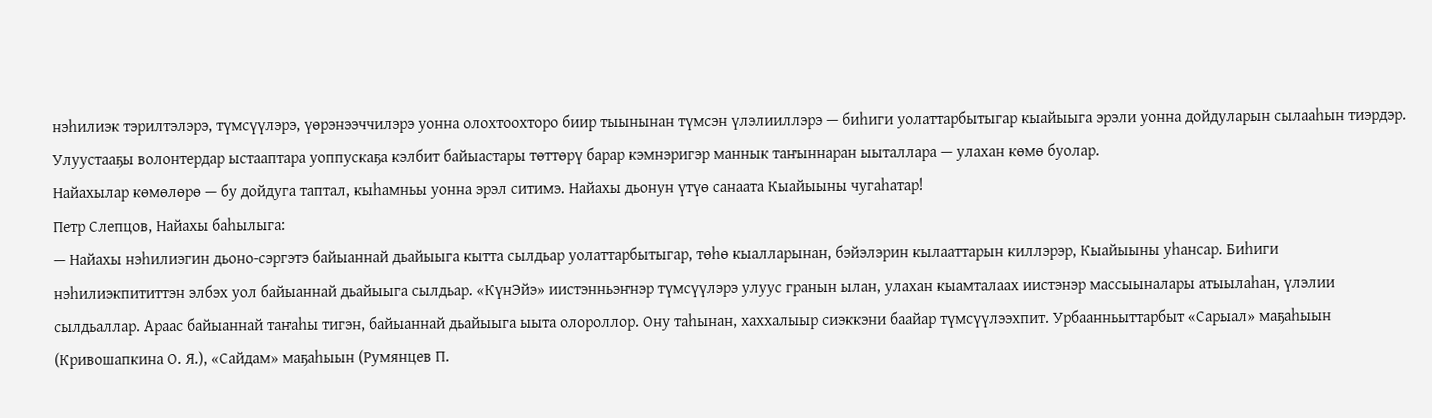нэһилиэк тэрилтэлэрэ, түмсүүлэрэ, үөрэнээччилэрэ уонна олохтоохторо биир тыынынан түмсэн үлэлииллэрэ — биһиги уолаттарбытыгар кыайыыга эрэли уонна дойдуларын сылааһын тиэрдэр. Улуустааҕы волонтердар ыстааптара уоппускаҕа кэлбит байыастары төттөрү барар кэмнэригэр маннык таҥыннаран ыыталлара — улахан көмө буолар.
Найахылар көмөлөрө — бу дойдуга таптал, кыһамньы уонна эрэл ситимэ. Найахы дьонун үтүө санаата Кыайыыны чугаһатар!
Петр Слепцов, Найахы баһылыга:
— Найахы нэһилиэгин дьоно-сэргэтэ байыаннай дьайыыга кытта сылдьар уолаттарбытыгар, төһө кыалларынан, бэйэлэрин кылааттарын киллэрэр, Кыайыыны уһансар. Биһиги нэһилиэкпититтэн элбэх уол байыаннай дьайыыга сылдьар. «КүнЭйэ» иистэнньэҥнэр түмсүүлэрэ улуус гранын ылан, улахан кыамталаах иистэнэр массыыналары атыылаһан, үлэлии сылдьаллар. Араас байыаннай таҥаһы тигэн, байыаннай дьайыыга ыыта олороллор. Ону таһынан, хаххалыыр сиэккэни баайар түмсүүлээхпит. Урбаанньыттарбыт «Сарыал» маҕаһыын (Кривошапкина О. Я.), «Сайдам» маҕаһыын (Румянцев П.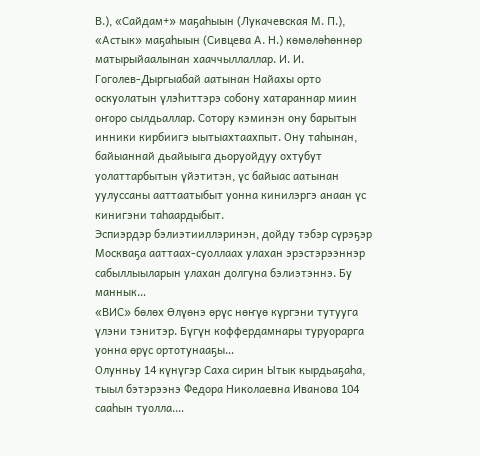В.), «Сайдам+» маҕаһыын (Лукачевская М. П.), «Астык» маҕаһыын (Сивцева А. Н.) көмөлөһөннөр матырыйаалынан хааччыллаллар. И. И. Гоголев‑Дыргыабай аатынан Найахы орто оскуолатын үлэһиттэрэ собону хатараннар миин оҥоро сылдьаллар. Сотору кэминэн ону барытын инники кирбиигэ ыытыахтаахпыт. Ону таһынан, байыаннай дьайыыга дьоруойдуу охтубут уолаттарбытын үйэтитэн, үс байыас аатынан уулуссаны ааттаатыбыт уонна кинилэргэ анаан үс кинигэни таһаардыбыт.
Эспиэрдэр бэлиэтииллэринэн, дойду тэбэр сүрэҕэр Москваҕа ааттаах-суоллаах улахан эрэстэрээннэр сабыллыыларын улахан долгуна бэлиэтэннэ. Бу маннык…
«ВИС» бөлөх Өлүөнэ өрүс нөҥүө күргэни тутууга үлэни тэнитэр. Бүгүн коффердамнары туруорарга уонна өрүс ортотунааҕы…
Олунньу 14 күнүгэр Саха сирин Ытык кырдьаҕаһа, тыыл бэтэрээнэ Федора Николаевна Иванова 104 сааһын туолла.…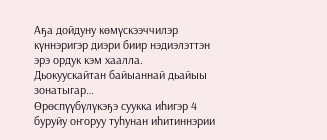Аҕа дойдуну көмүскээччилэр күннэригэр диэри биир нэдиэлэттэн эрэ ордук кэм хаалла. Дьокуускайтан байыаннай дьайыы зонатыгар…
Өрөспүүбүлүкэҕэ суукка иһигэр 4 буруйу оҥоруу туһунан иһитиннэрии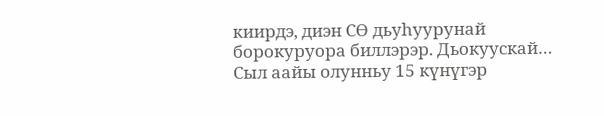киирдэ, диэн СӨ дьуһуурунай борокуруора биллэрэр. Дьокуускай…
Сыл аайы олунньу 15 күнүгэр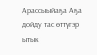Арассыыйаҕа Аҕа дойду тас өттүгэр ытык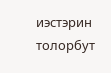иэстэрин толорбут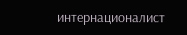интернационалист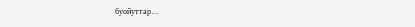буойуттар…